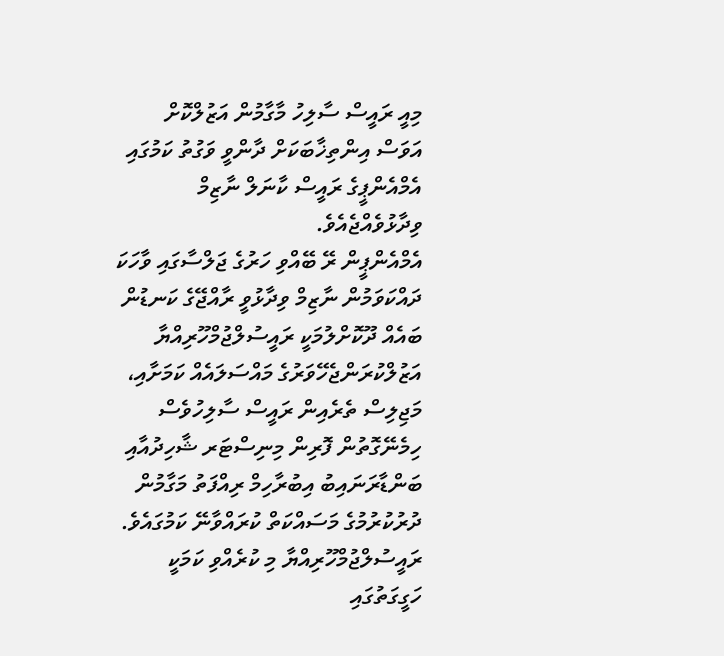މިއީ ރައީސް ސާލިހު މާގާމުން އަޒުލްކޮށް އަވަސް އިންތިޚާބަކަށް ދާންވީ ވަގުތު ކަމުގައި އެމްއެންޕީގެ ރައީސް ކާނަލް ނާޒިމް ވިދާޅުވެއްޖެއެވެ.
އެމްއެންޕީން ރޭ ބޭއްވި ހަރުގެ ޖަލްސާގައި ވާހަކަ ދައްކަވަމުން ނާޒިމް ވިދާޅުވީ ރާއްޖޭގެ ކަނޑުން ބައެއް ދޫކޮށްލުމަކީ ރައީސުލްޖުމްހޫރިއްޔާ އަޒުލްކުރަންޖެހޭވަރުގެ މައްސަލައެއް ކަމަށާއި، މަޖިލިސް ތެރެއިން ރައީސް ސާލިހުވެސް ހިމެނޭގޮތުން ފޮރިން މިނިސްޓަރ ޝާހިދުއާއި ބަންޑާރަނައިބު އިބުރާހިމް ރިއްފަތު މަގާމުން ދުރުކުރުމުގެ މަސައްކަތް ކުރައްވާނޭ ކަމުގައެވެ.
ރައީސުލްޖުމްހޫރިއްޔާ މި ކުރެއްވި ކަމަކީ ހަގީގަތުގައި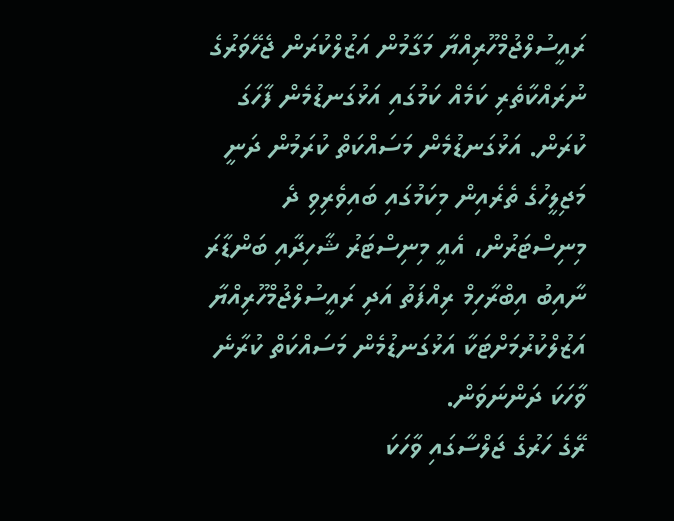ރައީސުލްޖުމްހޫރިއްޔާ މަގާމުން އަޒުލްކުރަން ޖެހޭވަރުގެ ނުރައްކާތެރި ކަމެއް ކަމުގައި އަޅުގަނޑުމެން ފާހަގަ ކުރަން. އަޅުގަނޑުމެން މަސައްކަތް ކުރަމުން ދަނީ މަޖިލީހުގެ ތެރެއިން މިކަމުގައި ބައިވެރިވި ދެ މިނިސްޓަރުން، އެއީ މިނިސްޓަރު ޝާހިދާއި ބަންޑާރަ ނާއިބު އިބްރާހިމް ރިއްފަތު އަދި ރައީސުލްޖުމްހޫރިއްޔާ އަޒުލްކުރުމަށްޓަކާ އަޅުގަނޑުމެން މަސައްކަތް ކުރާނެ ވާހަކަ ދަންނަވަން.
ރޭގެ ހަރުގެ ޖަލްސާގައި ވާހަކަ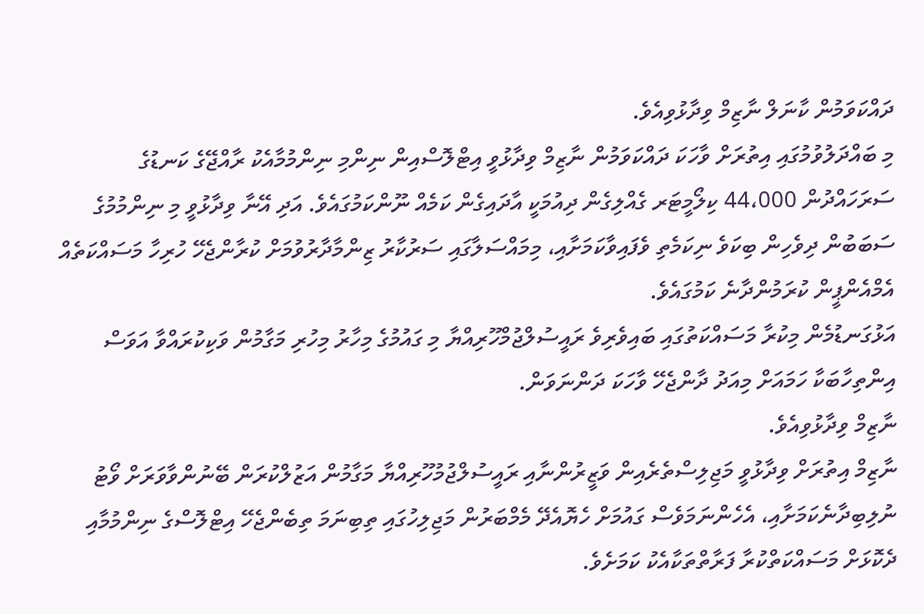ދައްކަވަމުން ކާނަލް ނާޒިމް ވިދާޅުވިއެވެ.
މި ބައްދަލުވުމުގައި އިތުރަށް ވާހަކަ ދައްކަވަމުން ނާޒިމް ވިދާޅުވީ އިޓްލޮސްއިން ނިންމި ނިންމުމާއެކު ރާއްޖޭގެ ކަނޑުގެ ސަރަހައްދުން 44،000 ކިލޯމީޓަރ ގެއްލިގެން ދިއުމަކީ އާދައިގެން ކަމެއް ނޫންކަމުގައެވެ. އަދި އޭނާ ވިދާޅުވީ މި ނިންމުމުގެ ސަބަބުން ދިވެހިން ބިކަވެ ނިކަމެތި ވެފައިވާކަމަށާއި، މިމައްސަލާގައި ސަރުކާރު ޒިންމާދާރުވުމަށް ކުރާންޖެހޭ ހުރިހާ މަސައްކަތެއް އެމްއެންޕީން ކުރަމުންދާނެ ކަމުގައެވެ.
އަޅުގަނޑުމެން މިކުރާ މަސައްކަތުގައި ބައިވެރިވެ ރައީސުލްޖުމްހޫރިއްޔާ މި ގައުމުގެ މިހާރު މިހުރި މަގާމުން ވަކިކުރައްވާ އަވަސް އިންތިހާބަކާ ހަމައަށް މިއަދު ދާންޖެހޭ ވާހަކަ ދަންނަވަން.
ނާޒިމް ވިދާޅުވިއެވެ.
ނާޒިމް އިތުރަށް ވިދާޅުވީ މަޖިލިސްތެރެއިން ވަޒީރުންނާއި ރައީސުލްޖުމުހޫރިއްޔާ މަގާމުން އަޒުލްކުރަން ބޭނުންވާވަރަށް ވޯޓު ނުލިބިދާނެކަމަށާއި، އެހެންނަމަވެސް ގައުމަށް ހެޔޮއެދޭ މެމްބަރުން މަޖިލިހުގައި ތިބިނަމަ ތިބެންޖެހޭ އިޓްލޮސްގެ ނިންމުމާއި ދެކޮޅަށް މަސައްކަތްކުރާ ފަރާތްތަކާއެކު ކަމަށެވެ.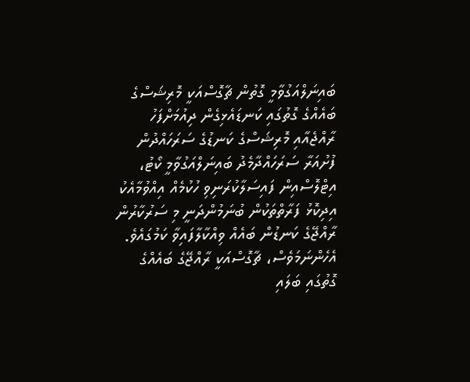ބައިނަލްއަގުވާމީ ގޮތުން ޗާގޮސްއަކީ މޮރިޝަސްގެ ބައެއްގެ ގޮތުގައި ކަނޑައެޅިގެން ދިއުމަށްފަހު ރާއްޖެއާއި މޮރިޝަސްގެ ކަނޑުގެ ސަރަހައްދުން ފުށުއަރާ ސަރަހައްދާމެދު ބައިނަލްއަގުވާމީ ކޯޓު، އިޓްލޮސްއިން ފައިސަލާކުރަނިވި ހުކުމެއް އިއްވުމާއެކު އިދިކޮޅު ފަރާތްތަކުން ބުނަމުންދަނީ މި ސަރުކާރުން ރާއްޖޭގެ ކަނޑުން ބައެއް ވިއްކާލާފައިވާ ކަމުގައެވެ.
އެހެންނަމަވެސް، ޗާގޮސްއަކީ ރާއްޖޭގެ ބައެއްގެ ގޮތުގައި ބަލައި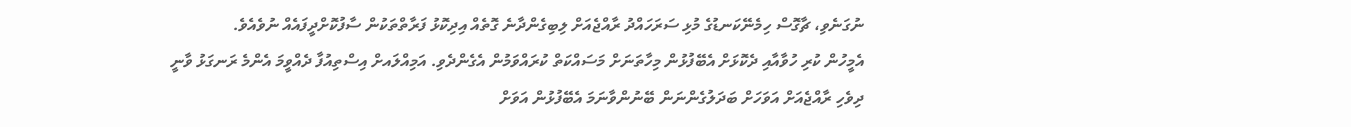ނުގަނެވި، ޗާގޮސް ހިމެނޭކަނޑުގެ މުޅި ސަރަހައްދު ރާއްޖެއަށް ލިބިގެންދާނެ ގޮތެއް އިދިކޮޅު ފަރާތްތަކުން ސާފުކޮށްދީފައެއް ނުވެއެވެ.
އެމީހުން ކުރި ހުވާއާއި ދެކޮޅަށް އެބޭފުޅުން މިހާތަނަށް މަސައްކަތް ކުރައްވަމުން އެގެންދެވި. އަމިއްލައށް އިސްތިއުފާ ދެއްވީމަ އެންމެ ރަނގަޅު ވާނީ
ދިވެހި ރާއްޖެއަށް އަވަހަށް ބަދަލުގެންނަން ބޭނުންވާނަމަ އެބޭފުޅުން އަވަށް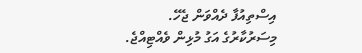އިސްތިއުފާ ދެއްވަން ޖެހޭ.
މިސަރުކާރުގެ އަގު މުޅިން ވެއްޓިއްޖެ.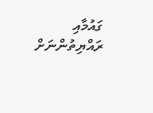ގައުމާއި ރައްޔިތުންނަށް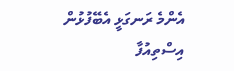އެންމެ ރަނގަޅީ އެބޭފުޅުން އިސްތިއުފާ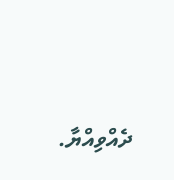ދެއްވިއްޔާ.